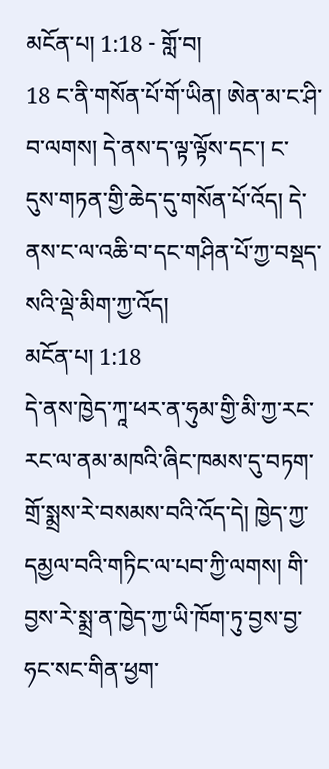མངོན་པ། 1:18 - གློ་བ།
18 ང་ནི་གསོན་པོ་གོ་ཡིན། ཨེན་མ་ང་ཤི་བ་ལགས། དེ་ནས་ད་ལྟ་ལྟོས་དང་། ང་དུས་གཏན་གྱི་ཆེད་དུ་གསོན་པོ་འོད། དེ་ནས་ང་ལ་འཆི་བ་དང་གཤིན་པོ་ཀྱ་བསྡད་སའི་ལྡེ་མིག་ཀྱ་འོད།
མངོན་པ། 1:18
དེ་ནས་ཁྱེད་ཀཱ་ཕར་ན་ཧུམ་གྱི་མི་ཀྱ་རང་རང་ལ་ནམ་མཁའི་ཞིང་ཁམས་དུ་བཏག་གྲོ་སྨྲས་རེ་བསམས་བའི་འོད་དེ། ཁྱེད་ཀྱ་དམྱལ་བའི་གཏིང་ལ་པབ་ཀྱི་ལགས། གི་བྱས་རེ་སྨྲ་ན་ཁྱེད་ཀྱ་ཡི་ཁོག་ཏུ་བྱས་བྱ་ཧང་སང་གིན་ཕྱག་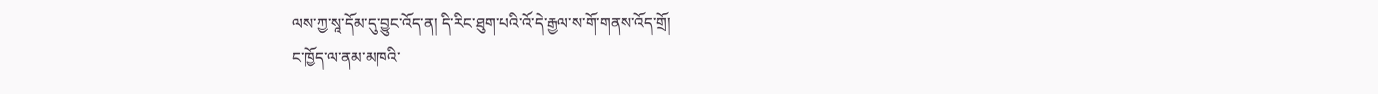ལས་ཀྱ་སཱ་དོམ་དུ་བྱུང་འོད་ན། དི་རིང་ཐུག་པའི་འོ་དེ་རྒྱལ་ས་གོ་གནས་འོད་གྲོ།
ང་ཁྱོད་ལ་ནམ་མཁའི་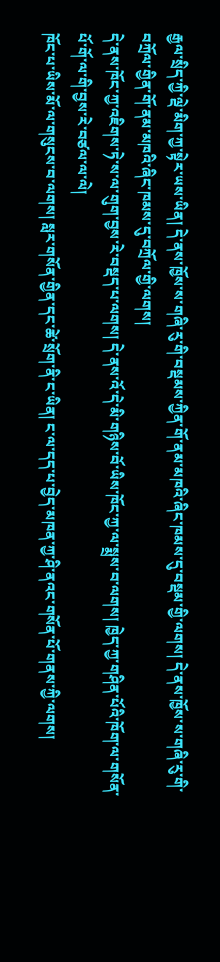རྒྱལ་སྲིད་ཀྱི་ལྡེ་མིག་ཀྱ་སྟེར་ཡས་ཡིན། དེ་ནས་ཁྱོས་ས་གཞི་རུ་གི་བསྡམས་ཀྱིན་གོ་ནམ་མཁའི་ཞིང་ཁམས་དུ་བསྡམ་གྱི་ལགས། དེ་ནས་ཁྱོས་ས་གཞི་རུ་གི་བཀྲོལ་གྱིན་གོ་ནམ་མཁའི་ཞིང་ཁམས་དུ་བཀྲོལ་གྱི་ལགས།
དེ་ནས་ཁོང་ཀྱ་འཇིགས་ཏེ་ས་ལ་གུག་བྱས་རེ་བསྡད་པ་ལགས། དེ་ནས་འོ་དེ་མི་གཉིས་བོ་ཡིས་ཁོང་ཀྱ་ལ་སྨྲས་བ་ལགས། ཁྱེད་ཀྱ་གཤིན་པོའི་ཁོག་ལ་གསོན་པོ་གོ་ལ་གི་བྱས་རེ་བཙལ་ལ་ལེ།
ཁོང་པ་ཡིས་མོ་ལ་གསུངས་བ་ལགས། སླར་གསོན་གྱིན་དང་ཚེ་སྲོག་ནི་ང་ཡིན། ང་ལ་དད་པ་བྱེད་མཁན་ཀྱ་ཤི་ནའང་གསོན་པོ་གནས་ཀྱི་ལགས།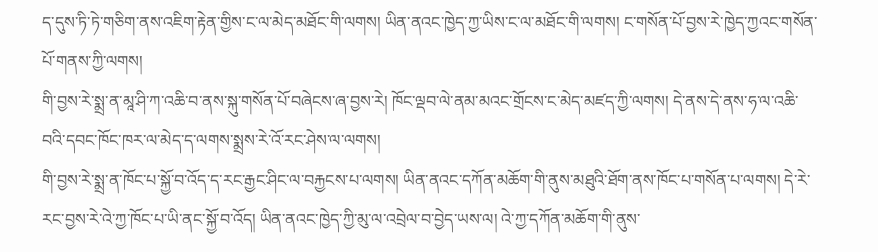ད་དུས་ཏི་ཏེ་གཅིག་ནས་འཇིག་རྟེན་གྱིས་ང་ལ་མེད་མཐོང་གི་ལགས། ཡིན་ནའང་ཁྱེད་ཀྱ་ཡིས་ང་ལ་མཐོང་གི་ལགས། ང་གསོན་པོ་བྱས་རེ་ཁྱེད་ཀྱའང་གསོན་པོ་གནས་ཀྱི་ལགས།
གི་བྱས་རེ་སྨྲ་ན་མཱ་ཤི་ཀ་འཆི་བ་ནས་སྐུ་གསོན་པོ་བཞེངས་ཞ་བྱས་རེ། ཁོང་ལྡབ་ལེ་ནམ་མའང་གྲོངས་ང་མེད་མཛད་ཀྱི་ལགས། དེ་ནས་དེ་ནས་ཧ་ལ་འཆི་བའི་དབང་ཁོང་ཁར་ལ་མེད་ད་ལགས་སྨྲས་རེ་འོ་རང་ཤེས་ལ་ལགས།
གི་བྱས་རེ་སྨྲ་ན་ཁོང་པ་སྐྱོ་བ་འོད་ད་རང་རྒྱང་ཤིང་ལ་བརྐྱངས་པ་ལགས། ཡིན་ནའང་དཀོན་མཆོག་གི་ནུས་མཐུའི་ཐོག་ནས་ཁོང་པ་གསོན་པ་ལགས། དེ་རེ་རང་བྱས་རེ་འེ་ཀྱ་ཁོང་པ་ཡི་ནང་སྐྱོ་བ་འོད། ཡིན་ནའང་ཁྱེད་ཀྱི་མུ་ལ་འབྲེལ་བ་བྱེད་ཡས་ལ། འེ་ཀྱ་དཀོན་མཆོག་གི་ནུས་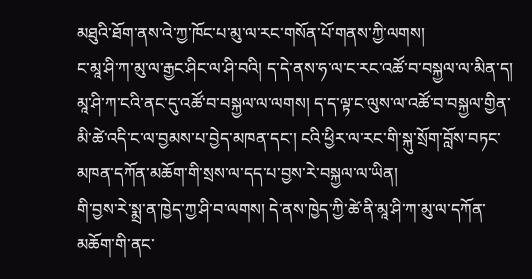མཐུའི་ཐོག་ནས་འེ་ཀྱ་ཁོང་པ་མུ་ལ་རང་གསོན་པོ་གནས་ཀྱི་ལགས།
ང་མཱ་ཤི་ཀ་མུ་ལ་རྒྱང་ཤིང་ལ་ཤི་བའི། ད་དེ་ནས་ཧ་ལ་ང་རང་འཚོ་བ་བསྐྱལ་ལ་མིན་ད། མཱ་ཤི་ཀ་ངའི་ནང་དུ་འཚོ་བ་བསྐྱལ་ལ་ལགས། ད་ད་ལྟ་ང་ལུས་ལ་འཚོ་བ་བསྐྱལ་གྱིན་མི་ཚེ་འདི་ང་ལ་བྱམས་པ་བྱེད་མཁན་དང་། ངའི་ཕྱིར་ལ་རང་གི་སྐུ་སྲོག་བློས་བཏང་མཁན་དཀོན་མཆོག་གི་སྲས་ལ་དད་པ་བྱས་རེ་བསྐྱལ་ལ་ཡིན།
གི་བྱས་རེ་སྨྲ་ན་ཁྱེད་ཀྱ་ཤི་བ་ལགས། དེ་ནས་ཁྱེད་ཀྱི་ཚེ་ནི་མཱ་ཤི་ཀ་མུ་ལ་དཀོན་མཆོག་གི་ནང་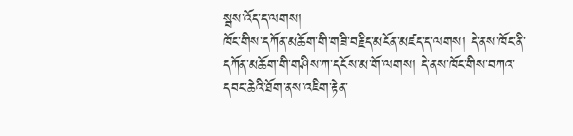སྦས་འོད་ད་ལགས།
ཁོང་གིས་དཀོན་མཆོག་གི་གཟི་བརྗིད་མངོན་མཛད་ད་ལགས། དེ་ནས་ཁོང་ནི་དཀོན་མཆོག་གི་གཤིས་ཀ་དངོས་མ་གོ་ལགས། དེ་ནས་ཁོང་གིས་བཀའ་དབང་ཆེའི་ཐོག་ནས་འཇིག་རྟེན་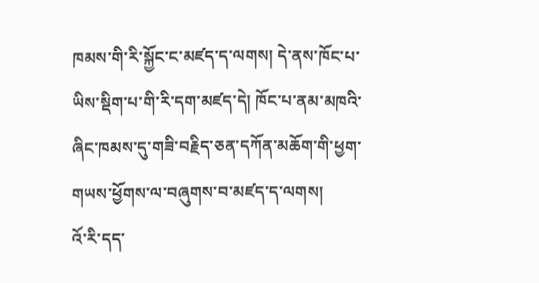ཁམས་གི་རི་སྐྱོང་ང་མཛད་ད་ལགས། དེ་ནས་ཁོང་པ་ཡིས་སྡིག་པ་གི་རི་དག་མཛད་དེ། ཁོང་པ་ནམ་མཁའི་ཞིང་ཁམས་དུ་གཟི་བརྗིད་ཅན་དཀོན་མཆོག་གི་ཕྱག་གཡས་ཕྱོགས་ལ་བཞུགས་བ་མཛད་ད་ལགས།
འོ་རི་དད་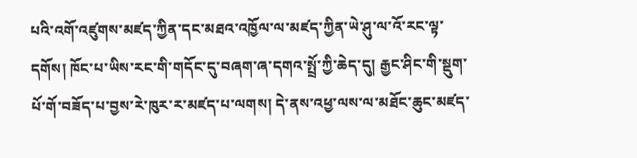པའི་འགོ་འཛུགས་མཛད་ཀྱིན་དང་མཐའ་འཁྱོལ་ལ་མཛད་ཀྱིན་ཡེ་ཤུ་ལ་འོ་རང་ལྟ་དགོས། ཁོང་པ་ཡིས་རང་གི་གདོང་དུ་བཞག་ཞ་དགའ་སྤྲོ་ཀྱི་ཆེད་དུ། རྒྱང་ཤིང་གི་སྡུག་པོ་གོ་བཟོད་པ་བྱས་རེ་ཁུར་ར་མཛད་པ་ལགས། དེ་ནས་འཕྱ་ལས་ལ་མཐོང་ཆུང་མཛད་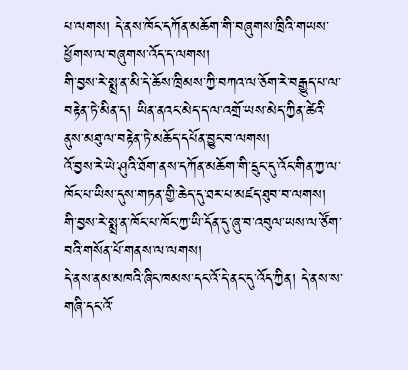པ་ལགས། དེ་ནས་ཁོང་དཀོན་མཆོག་གི་བཞུགས་ཁྲིའི་གཡས་ཕྱོགས་ལ་བཞུགས་འོད་ད་ལགས།
གི་བྱས་རེ་སྨྲ་ན་མི་དེ་ཆོས་ཁྲིམས་ཀྱི་བཀའ་ལ་ཅོག་རེ་བརྒྱུད་པ་ལ་བརྟེན་ཏེ་མིན་ད། ཡིན་ནའང་མེད་ད་ལ་འགྲོ་ཡས་མེད་ཀྱིན་ཚེའི་ནུས་མཐུ་ལ་བརྟེན་ཏེ་མཆོད་དཔོན་བྱུང་བ་ལགས།
འོ་བྱས་རེ་ཡེ་ཤུའི་ཐོག་ནས་དཀོན་མཆོག་གི་དྲུང་དུ་འོང་གིན་ཀྱ་ལ་ཁོང་པ་ཡིས་དུས་གཏན་གྱི་ཆེད་དུ་ཐར་པ་མཛད་ཐུབ་བ་ལགས། གི་བྱས་རེ་སྨྲ་ན་ཁོང་པ་ཁོང་ཀྱ་ཡི་དོན་དུ་ཞུ་བ་འབུལ་ཡས་ལ་ཙོག་བའི་གསོན་པོ་གནས་ལ་ལགས།
དེ་ནས་ནམ་མཁའི་ཞིང་ཁམས་དང་འོ་དེ་ནང་དུ་འོད་ཀྱིན། དེ་ནས་ས་གཞི་དང་འོ་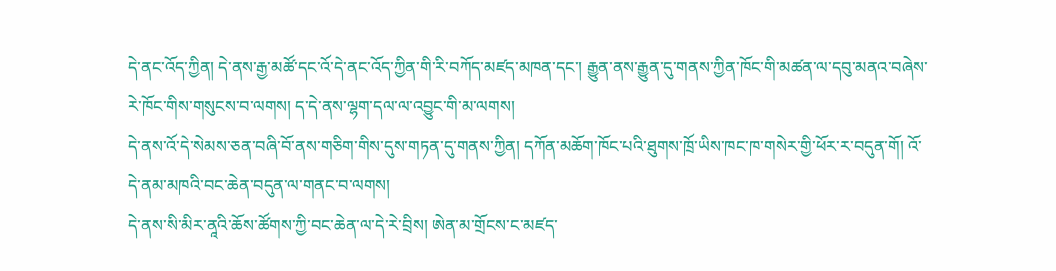དེ་ནང་འོད་ཀྱིན། དེ་ནས་རྒྱ་མཚོ་དང་འོ་དེ་ནང་འོད་ཀྱིན་གི་རི་བཀོད་མཛད་མཁན་དང་། རྒྱུན་ནས་རྒྱུན་དུ་གནས་ཀྱིན་ཁོང་གི་མཚན་ལ་དབུ་མནའ་བཞེས་རེ་ཁོང་གིས་གསུངས་བ་ལགས། ད་དེ་ནས་ལྷག་དལ་ལ་འབྱུང་གི་མ་ལགས།
དེ་ནས་འོ་དེ་སེམས་ཅན་བཞི་བོ་ནས་གཅིག་གིས་དུས་གཏན་དུ་གནས་ཀྱིན། དཀོན་མཆོག་ཁོང་པའི་ཐུགས་ཁྲོ་ཡིས་ཁང་ཁ་གསེར་གྱི་ཕོར་ར་བདུན་གོ། འོ་དེ་ནམ་མཁའི་བང་ཆེན་བདུན་ལ་གནང་བ་ལགས།
དེ་ནས་སི་མིར་ནཱའི་ཆོས་ཚོགས་ཀྱི་བང་ཆེན་ལ་དེ་རེ་བྲིས། ཨེན་མ་གྲོངས་ང་མཛད་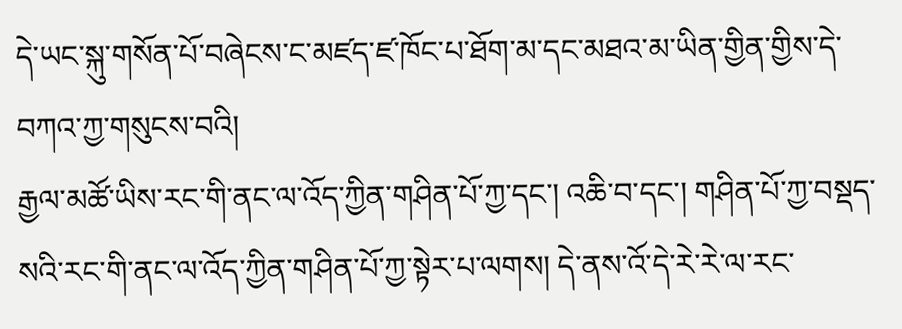དེ་ཡང་སྐུ་གསོན་པོ་བཞེངས་ང་མཛད་ཛ་ཁོང་པ་ཐོག་མ་དང་མཐའ་མ་ཡིན་གྱིན་གྱིས་དེ་བཀའ་ཀྱ་གསུངས་བའི།
རྒྱལ་མཚོ་ཡིས་རང་གི་ནང་ལ་འོད་ཀྱིན་གཤིན་པོ་ཀྱ་དང་། འཆི་བ་དང་། གཤིན་པོ་ཀྱ་བསྡད་སའི་རང་གི་ནང་ལ་འོད་ཀྱིན་གཤིན་པོ་ཀྱ་སྟེར་པ་ལགས། དེ་ནས་འོ་དེ་རེ་རེ་ལ་རང་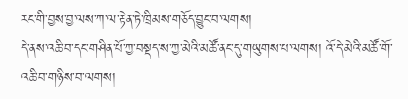རང་གི་བྱས་བྱ་ལས་ཀ་ལ་རྟེན་ཏེ་ཁྲིམས་གཅོད་བྱུང་བ་ལགས།
དེ་ནས་འཆི་བ་དང་གཤིན་པོ་ཀྱ་བསྡད་ས་ཀྱ་མེའི་མཚོ་ནང་དུ་གཡུགས་པ་ལགས། འོ་དེ་མེའི་མཚོ་གོ་འཆི་བ་གཉིས་བ་ལགས།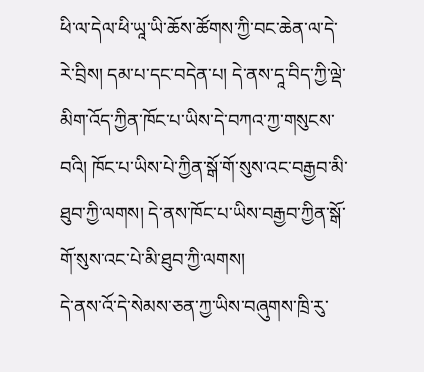ཕི་ལ་དེལ་ཕི་ཡཱ་ཡི་ཆོས་ཚོགས་ཀྱི་བང་ཆེན་ལ་དེ་རེ་བྲིས། དམ་པ་དང་བདེན་པ། དེ་ནས་དཱ་བིད་ཀྱི་ལྡེ་མིག་འོད་ཀྱིན་ཁོང་པ་ཡིས་དེ་བཀའ་ཀྱ་གསུངས་བའི། ཁོང་པ་ཡིས་པེ་ཀྱིན་སྒོ་གོ་སུས་འང་བརྒྱབ་མི་ཐུབ་ཀྱི་ལགས། དེ་ནས་ཁོང་པ་ཡིས་བརྒྱབ་ཀྱིན་སྒོ་གོ་སུས་འང་པེ་མི་ཐུབ་ཀྱི་ལགས།
དེ་ནས་འོ་དེ་སེམས་ཅན་ཀྱ་ཡིས་བཞུགས་ཁྲི་རུ་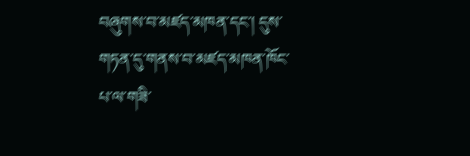བཞུགས་བ་མཛད་མཁན་དང་། དུས་གཏན་དུ་གནས་བ་མཛད་མཁན་ཁོང་པ་ལ་གཟི་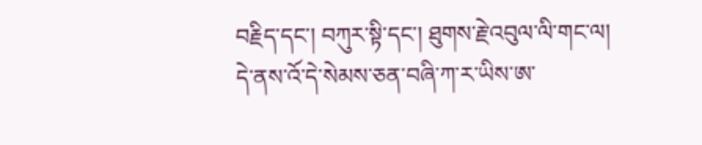བརྗིད་དང་། བཀུར་སྟི་དང་། ཐུགས་རྗེ་འབུལ་ལི་གང་ལ།
དེ་ནས་འོ་དེ་སེམས་ཅན་བཞི་ཀ་ར་ཡིས་ཨ་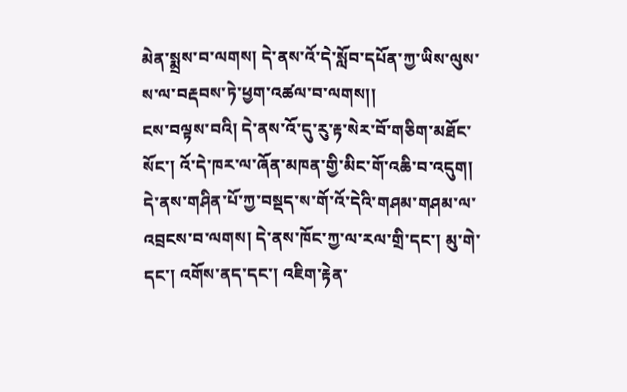མེན་སྨྲས་བ་ལགས། དེ་ནས་འོ་དེ་སློབ་དཔོན་ཀྱ་ཡིས་ལུས་ས་ལ་བརྡབས་ཏེ་ཕྱག་འཚལ་བ་ལགས།།
ངས་བལྟས་བའི། དེ་ནས་འོ་དུ་རུ་རྟ་སེར་བོ་གཅིག་མཐོང་སོང་། འོ་དེ་ཁར་ལ་ཞོན་མཁན་གྱི་མིང་གོ་འཆི་བ་འདུག། དེ་ནས་གཤིན་པོ་ཀྱ་བསྡད་ས་གོ་འོ་དེའི་གཤམ་གཤམ་ལ་འབྲངས་བ་ལགས། དེ་ནས་ཁོང་ཀྱ་ལ་རལ་གྲི་དང་། མུ་གེ་དང་། འགོས་ནད་དང་། འཇིག་རྟེན་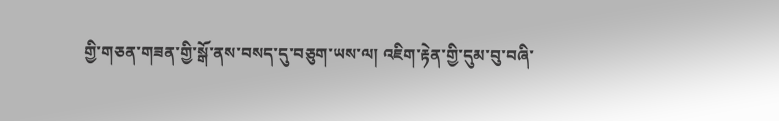གྱི་གཅན་གཟན་གྱི་སྒོ་ནས་བསད་དུ་བཅུག་ཡས་ལ། འཇིག་རྟེན་གྱི་དུམ་བུ་བཞི་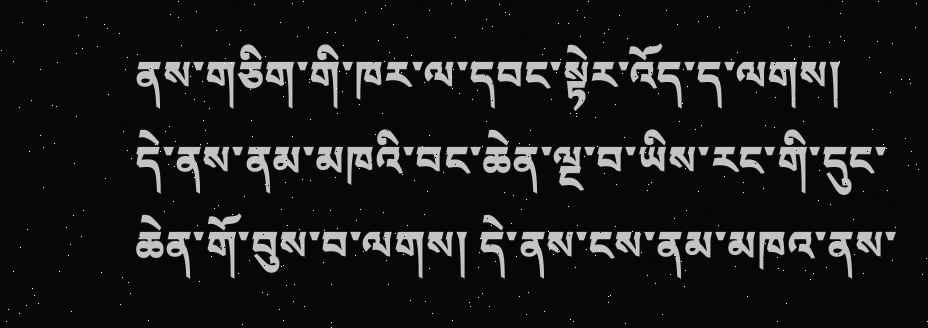ནས་གཅིག་གི་ཁར་ལ་དབང་སྟེར་འོད་ད་ལགས།
དེ་ནས་ནམ་མཁའི་བང་ཆེན་ལྔ་བ་ཡིས་རང་གི་དུང་ཆེན་གོ་བུས་བ་ལགས། དེ་ནས་ངས་ནམ་མཁའ་ནས་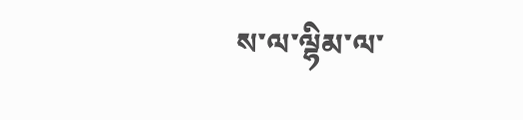ས་ལ་ལྷིམ་ལ་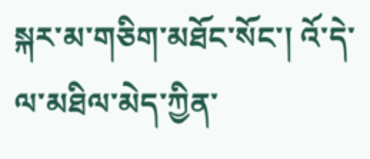སྐར་མ་གཅིག་མཐོང་སོང་། འོ་དེ་ལ་མཐིལ་མེད་ཀྱིན་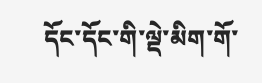དོང་དོང་གི་ལྡེ་མིག་གོ་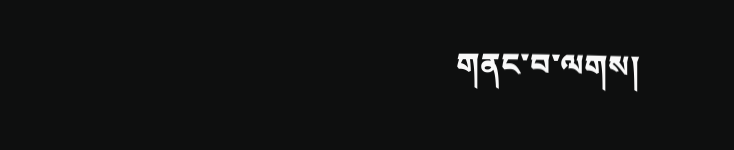གནང་བ་ལགས།